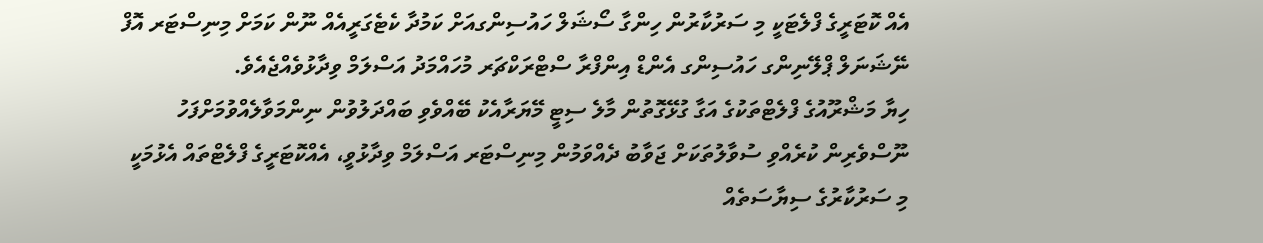އެއް ކޮޓަރީގެ ފްލެޓަކީ މި ސަރުކާރުން ހިންގާ ސޯޝަލް ހައުސިންގއަށް ކަމުދާ ކެޓެގަރީއެއް ނޫން ކަމަށް މިނިސްޓަރ އޮފް ނޭޝަނަލް ޕްލޭނިންގ ހައުސިންގ އެންޑް އިންފްރާ ސްޓްރަކްޗަރ މުހައްމަދު އަސްލަމް ވިދާޅުވެއްޖެއެވެ.
ހިޔާ މަޝްރޫއުގެ ފްލެޓްތަކުގެ އަގާ ގުޅޭގޮތުން މާލެ ސިޓީ މޭޔަރާއެކު ބޭއްވެވި ބައްދަލުވުން ނިންމަވާލެއްވުމަށްފަހު ނޫސްވެރިން ކުރެއްވި ސުވާލުތަކަށް ޖަވާބު ދެއްވަމުން މިނިސްޓަރ އަސްލަމް ވިދާޅުވީ، އެއްކޮޓަރީގެ ފްލެޓްތައް އެޅުމަކީ މި ސަރުކާރުގެ ސިޔާސަތެއް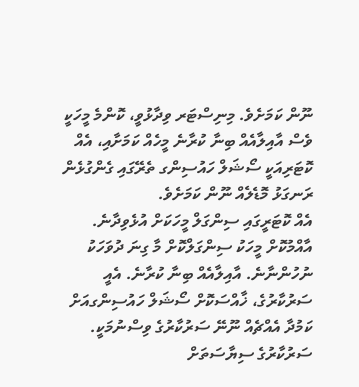ނޫން ކަމަށެވެ. މިނިސްޓަރ ވިދާޅުވީ، ކޮންމެ މީހަކީ ވެސް އާއިލާއެއް ބިނާ ކުރާނެ މީހެއް ކަމަށާއި، އެއް ކޮޓަރިއަކީ ސޯޝަލް ހައުސިންގ ތެރޭގައި ގެންގުޅެން ރަނގަޅު މޮޑެލެއް ނޫން ކަމަށެވެ.
އެއް ކޮޓަރީގައި ސިންގަލް މީހަކަށް އުޅެވިދާނެ. އާއްމުކޮށް މީހަކު ސިންގަލްކޮށް މާ ގިނަ ދުވަހަކު ނުހުންނާނެ. އާއިލާއެއް ބިނާ ކުރާނެ. އެއީ ސަރުކާރުގެ، ޚާއްސަކޮށް ސޯޝަލް ހައުސިންގއަށް ކަމުދާ އެއްޗެއް ނޫނޭ ސަރުކާރުގެ ވިސްނުމަކީ. ސަރުކާރުގެ ސިޔާސަތަށް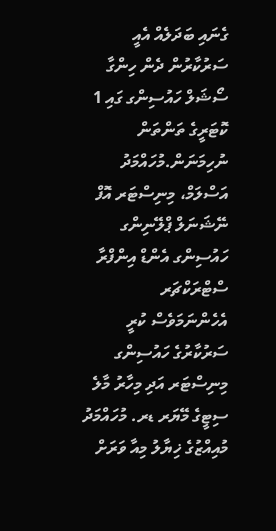ގެނައި ބަދަލެއް އެއީ ސަރުކާރުން ދެން ހިންގާ ސޯޝަލް ހައުސިންގ ގައި 1 ކޮޓަރީގެ ތަންތަން ނުހިމަނަން.މުހައްމަދު އަސްލަމް، މިނިސްޓަރ އޮފް ނޭޝަނަލް ޕްލޭނިންގ ހައުސިންގ އެންޑް އިންފްރާ ސްޓްރަކްޗަރ
އެހެންނަމަވެސް ކުރީ ސަރުކާރުގެ ހައުސިންގ މިނިސްޓަރ އަދި މިހާރު މާލެ ސިޓީގެ މޭޔަރ ޑރ. މުހައްމަދު މުއިއްޒުގެ ޚިޔާލު މިއާ ވަރަށް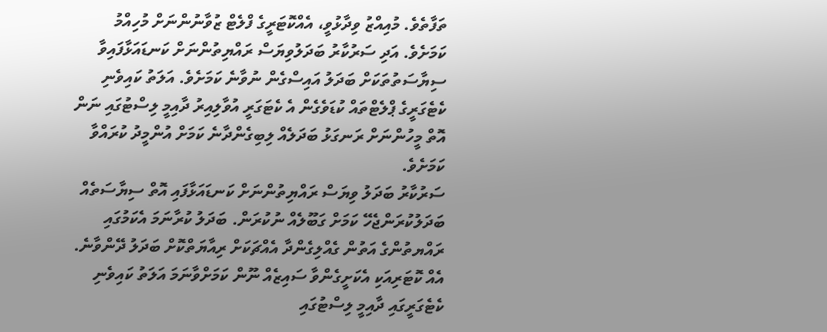ތަފާތެވެ. މުއިއްޒު ވިދާޅުވީ، އެއްކޮޓަރީގެ ފްލެޓް ޒުވާނުންނަށް މުހިއްމު ކަމަށެވެ. އަދި ސަރުކާރު ބަދަލުވިޔަސް ރައްޔިތުންނަށް ކަނޑައަޅާފައިވާ ސިޔާސަތުތަކަށް ބަދަލު އައިސްގެން ނުވާނެ ކަމަށެވެ. އަލަތު ކައިވެނި ކެޓެގަރީގެ ޕްލެޓްތައް ކުޑަވެގެން އެ ކެޓަގަރީ އުވާލިއިރު ދާއިމީ ލިސްޓުގައި ނަން އޮތް މީހުންނަށް ރަނގަޅު ބަދަލެއް ލިބިގެންދާނެ ކަމަށް އުންމީދު ކުރައްވާ ކަމަށެވެ.
ސަރުކާރު ބަދަލު ވިޔަސް ރައްޔިތުންނަށް ކަނޑައަޅާފައި އޮތް ސިޔާސަތެއް ބަދަލުކުރަންޖެހޭ ކަމަށް ގަބޫލެއް ނުކުރަން. ބަދަލު ކުރާނަމަ އެކަމުގައި ރައްޔތުންގެ އަތުން ގެއްލިގެންދާ އެއްޗަކަށް ރިއާޔަތްކޮށް ބަދަލު ދޭންވާނެ. އެއް ކޮޓަރިއަކި އެކަށީގެންވާ ސައިޒެއް ނޫން ކަމަށްވާނަމަ އަލަތު ކައިވެނި ކެޓެގަރީގައި ދާއިމީ ލިސްޓުގައި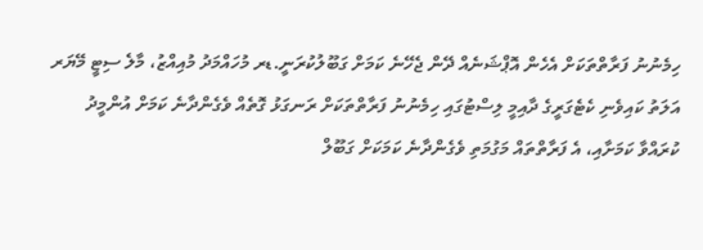ހިމެނުނު ފަރާތްތަކަށް އެހެން އޮޕްޝަނެއް ދޭން ޖެހޭނެ ކަމަށް ގަބޫލުކުރަނީ.ޑރ މުހައްމަދު މުއިއްޒު، މާލެ ސިޓީ މޭޔަރ
އަލަތު ކައިވެނި ކެޓެގަރީގެ ދާއިމީ ލިސްޓުގައި ހިމެނުނު ފަރާތްތަކަށް ރަނގަޅު ގޮތެއް ވެގެންދާނެ ކަމަށް އުންމީދު ކުރައްވާ ކަމަށާއި، އެ ފަރާތްތައް މަގުމަތި ވެގެންދާނެ ކަމަކަށް ގަބޫލް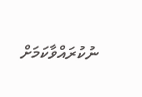ނުކުރައްވާކަމަށް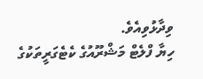ވިދާޅުވިއެވެ.
ހިޔާ ފްލެޓް މަޝްރޫއުގެ ކެޓެގަރީތަކުގެ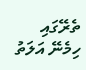ތެރޭގައި ހިމެނޭ އަލަތު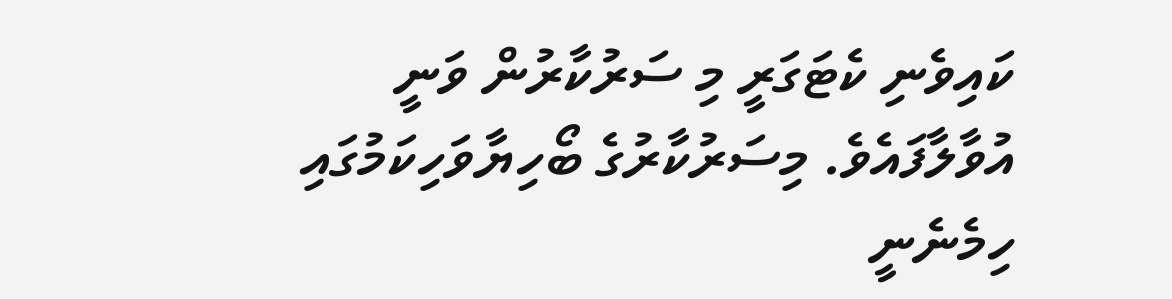ކައިވެނި ކެޓަގަރީ މި ސަރުކާރުން ވަނީ އުވާލާފައެވެ. މިސަރުކާރުގެ ބޯހިޔާވަހިކަމުގައި ހިމެނެނީ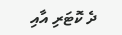ދެ ކޮޓަރި އާއި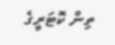ތިން ކޮޓަރީގެ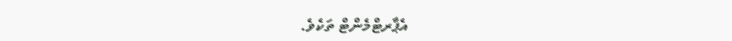އެޕާރޓްމެންޓް ތަކެވެ.